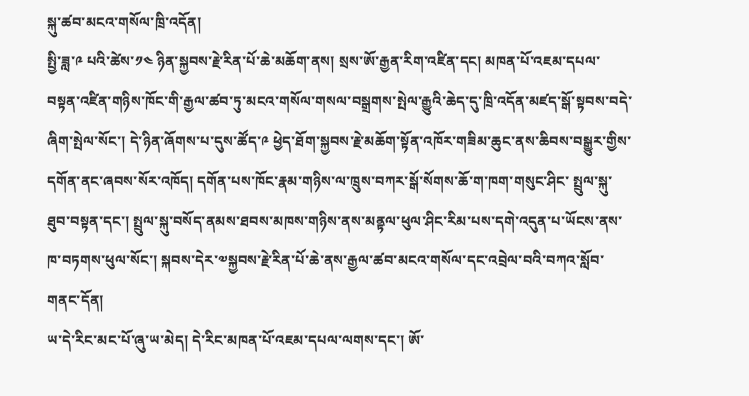སྐུ་ཚབ་མངའ་གསོལ་ཁྲི་འདོན།
སྤྱི་ཟླ་༩ པའི་ཚེས་༡༤ ཉིན་སྐྱབས་རྗེ་རིན་པོ་ཆེ་མཆོག་ནས། སྲས་ཨོ་རྒྱན་རིག་འཛིན་དང། མཁན་པོ་འཇམ་དཔལ་བསྟན་འཛིན་གཉིས་ཁོང་གི་རྒྱལ་ཚབ་ཏུ་མངའ་གསོལ་གསལ་བསྒྲགས་སྤེལ་རྒྱུའི་ཆེད་དུ་ཁྲི་འདོན་མཛད་སྒོ་སྟབས་བདེ་ཞིག་སྤེལ་སོང་། དེ་ཉིན་ཞོགས་པ་དུས་ཚོད་༩ ཕྱེད་ཐོག་སྐྱབས་རྗེ་མཆོག་སྟོན་འཁོར་གཟིམ་ཆུང་ནས་ཆིབས་བསྒྱུར་གྱིས་དགོན་ནང་ཞབས་སོར་འཁོད། དགོན་པས་ཁོང་རྣམ་གཉིས་ལ་ཁྲུས་བཀར་སྒོ་སོགས་ཆོ་ག་ཁག་གསུང་ཤིང་ སྤྲུལ་སྐུ་ཐུབ་བསྟན་དང་། སྤྲུལ་སྐུ་བསོད་ནམས་ཐབས་མཁས་གཉིས་ནས་མནྟལ་ཕུལ་ཤིང་རིམ་པས་དགེ་འདུན་པ་ཡོངས་ནས་ཁ་བཏགས་ཕུལ་སོང་། སྐབས་དེར་༧སྐྱབས་རྗེ་རིན་པོ་ཆེ་ནས་རྒྱལ་ཚབ་མངའ་གསོལ་དང་འབྲེལ་བའི་བཀའ་སློབ་གནང་དོན།
ཡ་དེ་རིང་མང་པོ་ཞུ་ཡ་མེད། དེ་རིང་མཁན་པོ་འཇམ་དཔལ་ལགས་དང་། ཨོ་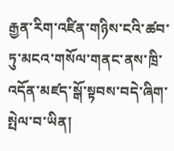རྒྱན་རིག་འཛིན་གཉིས་ངའི་ཚབ་ཏུ་མངའ་གསོལ་གནང་ནས་ཁྲི་འདོན་མཛད་སྒོ་སྟབས་བདེ་ཞིག་སྤེལ་བ་ཡིན།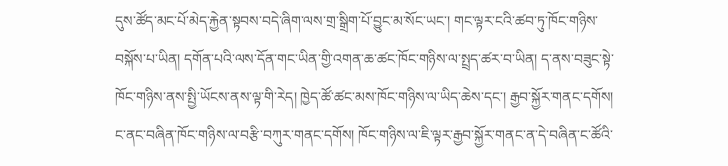དུས་ཚོད་མང་པོ་མེད་རྐྱེན་སྟབས་བདེ་ཞིག་ལས་གྲ་སྒྲིག་པོ་བྱུང་མ་སོང་ཡང་། གང་ལྟར་ངའི་ཚབ་ཏུ་ཁོང་གཉིས་བསྐོས་པ་ཡིན། དགོན་པའི་ལས་དོན་གང་ཡིན་གྱི་འགན་ཆ་ཚང་ཁོང་གཉིས་ལ་སྤྲད་ཚར་བ་ཡིན། ད་ནས་བཟུང་སྟེ་ཁོང་གཉིས་ནས་སྤྱི་ཡོངས་ནས་ལྟ་གི་རེད། ཁྱེད་ཚོ་ཚང་མས་ཁོང་གཉིས་ལ་ཡིད་ཆེས་དང་། རྒྱབ་སྐྱོར་གནང་དགོས། ང་ནང་བཞིན་ཁོང་གཉིས་ལ་བརྩི་བཀུར་གནང་དགོས། ཁོང་གཉིས་ལ་ཇི་ལྟར་རྒྱབ་སྐྱོར་གནང་ན་དེ་བཞིན་ང་ཚོའི་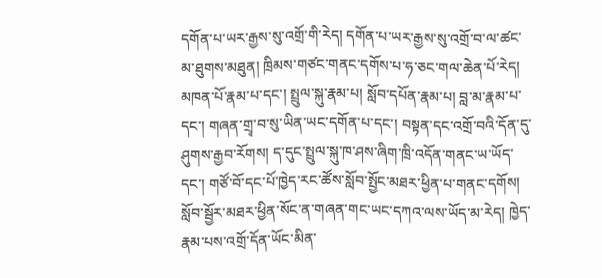དགོན་པ་ཡར་རྒྱས་སུ་འགྲོ་གི་རེད། དགོན་པ་ཡར་རྒྱས་སུ་འགྲོ་བ་ལ་ཚང་མ་ཐུགས་མཐུན། ཁྲིམས་གཙང་གནང་དགོས་པ་ཧ་ཅང་གལ་ཆེན་པོ་རེད། མཁན་པོ་རྣམ་པ་དང་། སྤྲུལ་སྐུ་རྣམ་པ། སློབ་དཔོན་རྣམ་པ། བླ་མ་རྣམ་པ་དང་། གཞན་གྲྭ་བ་སུ་ཡིན་ཡང་དགོན་པ་དང་། བསྟན་དང་འགྲོ་བའི་དོན་དུ་ཤུགས་རྒྱབ་རོགས། ད་དུང་སྤྲུལ་སྐུ་ཁ་ཤས་ཞིག་ཁྲི་འདོན་གནང་ཡ་ཡོད་དང་། གཙོ་བོ་དང་པོ་ཁྱེད་རང་ཚོས་སློབ་སྤྱོང་མཐར་ཕྱིན་པ་གནང་དགོས། སློབ་སྦྱོར་མཐར་ཕྱིན་སོང་ན་གཞན་གང་ཡང་དཀའ་ལས་ཡོད་མ་རེད། ཁྱེད་རྣམ་པས་འགྲོ་དོན་ཡོང་མིན་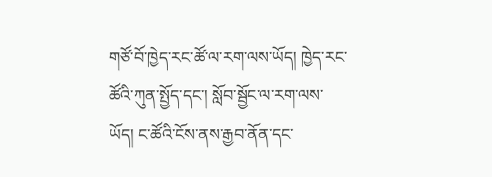གཙོ་བོ་ཁྱེད་རང་ཚོ་ལ་རག་ལས་ཡོད། ཁྱེད་རང་ཚོའི་ཀུན་སྤྱོད་དང་། སློབ་སྦྱོང་ལ་རག་ལས་ཡོད། ང་ཚོའི་ངོས་ནས་རྒྱབ་ནོན་དང་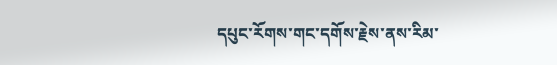དཔུང་རོགས་གང་དགོས་རྗེས་ནས་རིམ་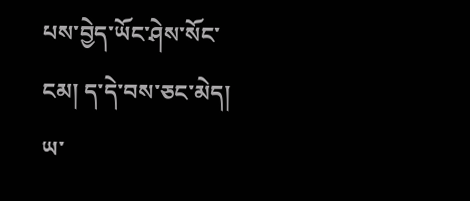པས་བྱེད་ཡོང་ཤེས་སོང་ངམ། ད་དེ་བས་ཅང་མེད། ཡ་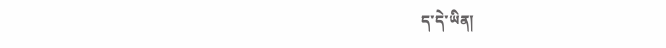ད་དེ་ཡིན།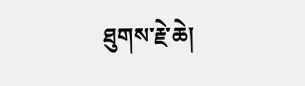ཐུགས་རྗེ་ཆེ།